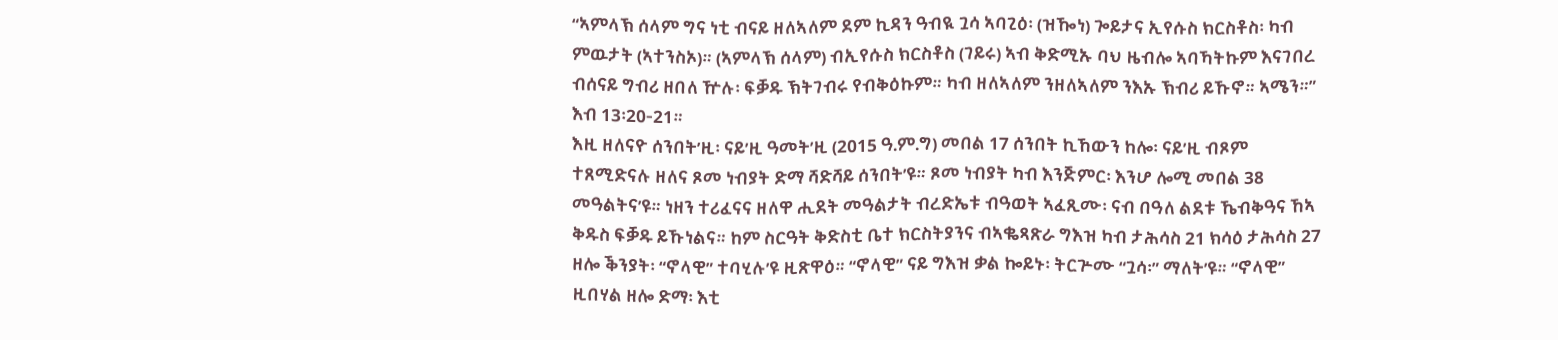“ኣምላኽ ሰላም ግና ነቲ ብናይ ዘለኣለም ደም ኪዳን ዓብዪ ጓሳ ኣባጊዕ፡ (ዝዀነ) ጐይታና ኢየሱስ ክርስቶስ፡ ካብ ምዉታት (ኣተንስኦ)። (ኣምላኽ ሰላም) ብኢየሱስ ክርስቶስ (ገይሩ) ኣብ ቅድሚኡ ባህ ዜብሎ ኣባኻትኩም እናገበረ ብሰናይ ግብሪ ዘበለ ዅሉ፡ ፍቓዱ ኽትገብሩ የብቅዕኩም። ካብ ዘለኣለም ንዘለኣለም ንእኡ ኽብሪ ይኹኖ። ኣሜን።” እብ 13፡20-21።
እዚ ዘለናዮ ሰንበት’ዚ፡ ናይ’ዚ ዓመት’ዚ (2015 ዓ.ም.ግ) መበል 17 ሰንበት ኪኸውን ከሎ፡ ናይ’ዚ ብጾም ተጸሚድናሉ ዘለና ጾመ ነብያት ድማ ሻድሻይ ሰንበት’ዩ። ጾመ ነብያት ካብ እንጅምር፡ እንሆ ሎሚ መበል 38 መዓልትና’ዩ። ነዘን ተሪፈናና ዘለዋ ሒደት መዓልታት ብረድኤቱ ብዓወት ኣፈጺሙ፡ ናብ በዓለ ልደቱ ኼብቅዓና ኸኣ ቅዱስ ፍቓዱ ይኹነልና። ከም ስርዓት ቅድስቲ ቤተ ክርስትያንና ብኣቈጻጽራ ግእዝ ካብ ታሕሳስ 21 ክሳዕ ታሕሳስ 27 ዘሎ ቕንያት፡ “ኖላዊ” ተባሂሉ’ዩ ዚጽዋዕ። “ኖላዊ” ናይ ግእዝ ቃል ኰይኑ፡ ትርጕሙ “ጓሳ፡” ማለት’ዩ። “ኖላዊ” ዚበሃል ዘሎ ድማ፡ እቲ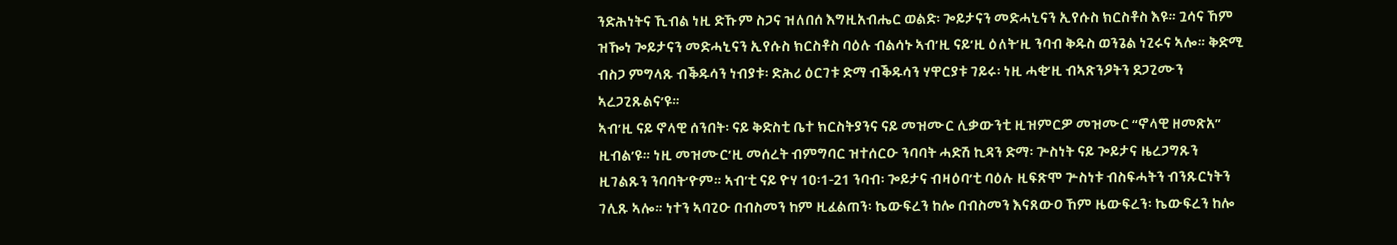ንድሕነትና ኺብል ነዚ ድኹም ስጋና ዝለበሰ እግዚአብሔር ወልድ፡ ጐይታናን መድሓኒናን ኢየሱስ ክርስቶስ እዩ። ጓሳና ኸም ዝዀነ ጐይታናን መድሓኒናን ኢየሱስ ክርስቶስ ባዕሉ ብልሳኑ ኣብ’ዚ ናይ’ዚ ዕለት’ዚ ንባብ ቅዱስ ወንጌል ነጊሩና ኣሎ። ቅድሚ ብስጋ ምግላጹ ብቕዱሳን ነብያቱ፡ ድሕሪ ዕርገቱ ድማ ብቕዱሳን ሃዋርያቱ ገይሩ፡ ነዚ ሓቂ’ዚ ብኣጽንዖትን ደጋጊሙን ኣረጋጊጹልና’ዩ።
ኣብ’ዚ ናይ ኖላዊ ሰንበት፡ ናይ ቅድስቲ ቤተ ክርስትያንና ናይ መዝሙር ሊቃውንቲ ዚዝምርዎ መዝሙር “ኖላዊ ዘመጽአ” ዚብል’ዩ። ነዚ መዝሙር’ዚ መሰረት ብምግባር ዝተሰርዑ ንባባት ሓድሽ ኪዳን ድማ፡ ጕስነት ናይ ጐይታና ዜረጋግጹን ዚገልጹን ንባባት’ዮም። ኣብ’ቲ ናይ ዮሃ 10፡1-21 ንባብ፡ ጐይታና ብዛዕባ’ቲ ባዕሉ ዚፍጽሞ ጕስነቱ ብስፍሓትን ብንጹርነትን ገሊጹ ኣሎ። ነተን ኣባጊዑ በብስመን ከም ዚፈልጠን፡ ኬውፍረን ከሎ በብስመን እናጸውዐ ኸም ዜውፍረን፡ ኬውፍረን ከሎ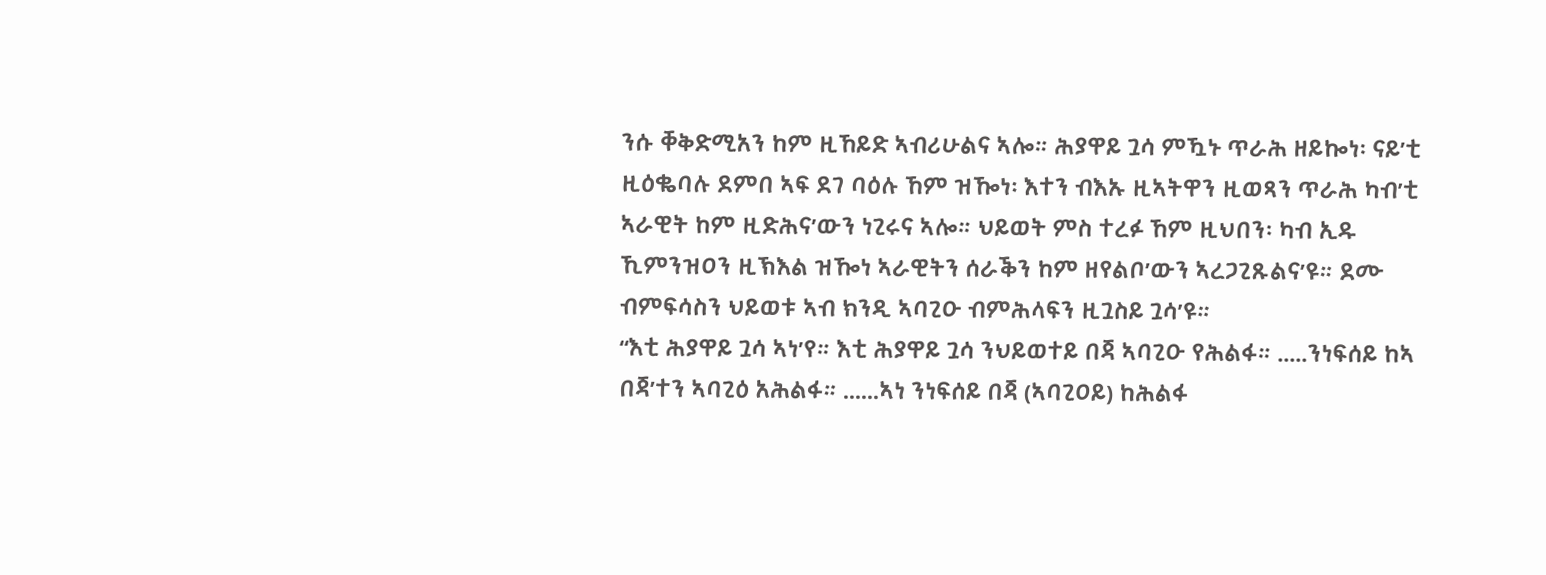ንሱ ቐቅድሚአን ከም ዚኸይድ ኣብሪሁልና ኣሎ። ሕያዋይ ጓሳ ምዃኑ ጥራሕ ዘይኰነ፡ ናይ’ቲ ዚዕቈባሉ ደምበ ኣፍ ደገ ባዕሉ ኸም ዝዀነ፡ እተን ብእኡ ዚኣትዋን ዚወጻን ጥራሕ ካብ’ቲ ኣራዊት ከም ዚድሕና’ውን ነጊሩና ኣሎ። ህይወት ምስ ተረፉ ኸም ዚህበን፡ ካብ ኢዱ ኺምንዝዐን ዚኽእል ዝዀነ ኣራዊትን ሰራቕን ከም ዘየልቦ’ውን ኣረጋጊጹልና’ዩ። ደሙ ብምፍሳስን ህይወቱ ኣብ ክንዲ ኣባጊዑ ብምሕላፍን ዚጓስይ ጓሳ’ዩ።
“እቲ ሕያዋይ ጓሳ ኣነ’የ። እቲ ሕያዋይ ጓሳ ንህይወተይ በጃ ኣባጊዑ የሕልፋ። .....ንነፍሰይ ከኣ በጃ’ተን ኣባጊዕ አሕልፋ። ......ኣነ ንነፍሰይ በጃ (ኣባጊዐይ) ከሕልፋ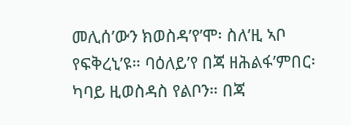መሊሰ’ውን ክወስዳ’የ’ሞ፡ ስለ’ዚ ኣቦ የፍቅረኒ’ዩ። ባዕለይ’የ በጃ ዘሕልፋ’ምበር፡ ካባይ ዚወስዳስ የልቦን። በጃ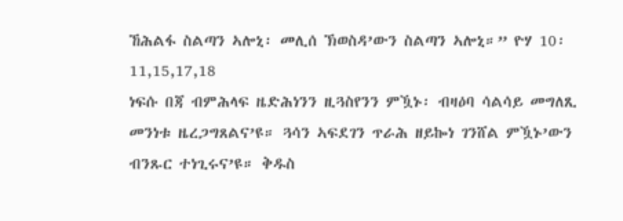ኸሕልፋ ስልጣን ኣሎኒ፡ መሊሰ ኽወስዳ’ውን ስልጣን ኣሎኒ።” ዮሃ 10፡11,15,17,18
ነፍሱ በጃ ብምሕላፍ ዜድሕነንን ዚጓስየንን ምዃኑ፡ ብዛዕባ ሳልሳይ መግለጺ መንነቱ ዜረጋግጸልና’ዩ። ጓሳን ኣፍደገን ጥራሕ ዘይኰነ ገንሸል ምዃኑ’ውን ብንጹር ተነጊሩና’ዩ። ቅዱስ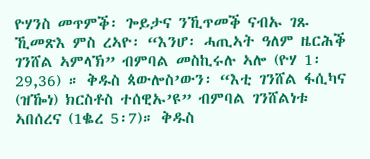ዮሃንስ መጥምቕ፡ ጐይታና ንኺጥመቕ ናብኡ ገጹ ኺመጽእ ምስ ረኣዮ፡ “እንሆ፡ ሓጢኣት ዓለም ዜርሕቕ ገንሸል ኣምላኽ” ብምባል መስኪሩሉ ኣሎ (ዮሃ 1፡29,36) ። ቅዱስ ጳውሎስ’ውን፡ “እቲ ገንሸል ፋሲካና (ዝዀነ) ክርስቶስ ተሰዊኡ’ዩ” ብምባል ገንሸልነቱ ኣበሰረና (1ቈረ 5፡7)። ቅዱስ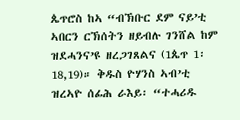ጴጥሮስ ከኣ “ብኽቡር ደም ናይ’ቲ ኣበርን ርኽሰትን ዘይብሉ ገንሸል ከም ዝደሓንና’ዩ ዘረጋገጸልና (1ጴጥ 1፡18,19)። ቅዱስ ዮሃንስ ኣብ’ቲ ዝረኣዮ ሰፊሕ ራእይ፡ “ተሓሪዱ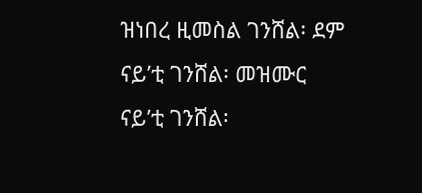ዝነበረ ዚመስል ገንሸል፡ ደም ናይ’ቲ ገንሸል፡ መዝሙር ናይ’ቲ ገንሸል፡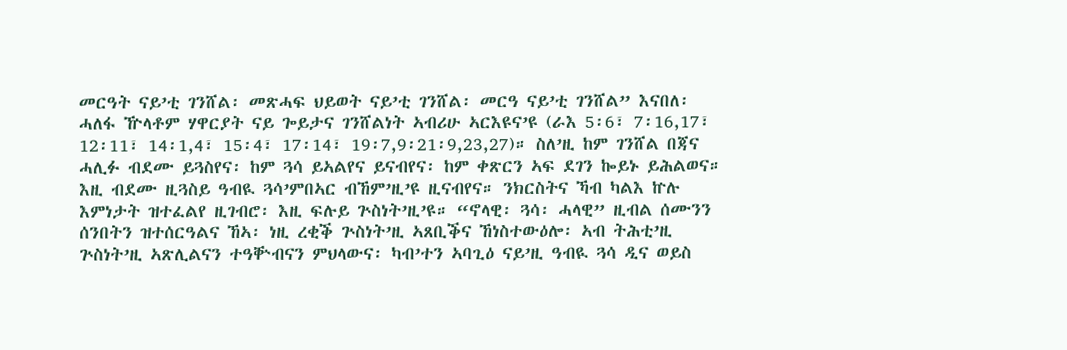መርዓት ናይ’ቲ ገንሸል፡ መጽሓፍ ህይወት ናይ’ቲ ገንሸል፡ መርዓ ናይ’ቲ ገንሸል” እናበለ፡ ሓለፋ ዅላቶም ሃዋርያት ናይ ጐይታና ገንሸልነት ኣብሪሁ ኣርእዩና’ዩ (ራእ 5፡6፣ 7፡16,17፣ 12፡11፣ 14፡1,4፣ 15፡4፣ 17፡14፣ 19፡7,9፡21፡9,23,27)። ስለ’ዚ ከም ገንሸል በጃና ሓሊፉ ብደሙ ይጓስየና፡ ከም ጓሳ ይኣልየና ይናብየና፡ ከም ቀጽርን ኣፍ ደገን ኰይኑ ይሕልወና። እዚ ብደሙ ዚጓስይ ዓብዪ ጓሳ’ምበኣር ብኸም’ዚ’ዩ ዚናብየና። ንክርስትና ኻብ ካልእ ኵሉ እምነታት ዝተፈልየ ዚገብሮ፡ እዚ ፍሉይ ጕስነት’ዚ’ዩ። “ኖላዊ፡ ጓሳ፡ ሓላዊ” ዚብል ሰሙንን ሰንበትን ዝተሰርዓልና ኸኣ፡ ነዚ ረቂቕ ጕስነት’ዚ ኣጸቢቕና ኸነስተውዕሎ፡ ኣብ ትሕቲ’ዚ ጕስነት’ዚ ኣጽሊልናን ተዓቝብናን ምህላውና፡ ካብ’ተን ኣባጊዕ ናይ’ዚ ዓብዪ ጓሳ ዲና ወይስ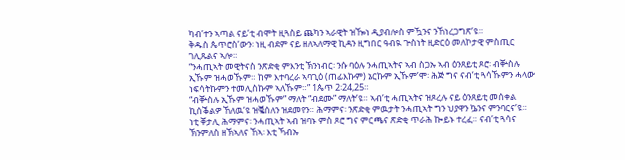ካብ’ተን ኣጣል ናይ’ቲ ብሞት ዚጓስይ ጨካን ኣራዊት ዝዀነ ዲያብሎስ ምዃንና ንኸነረጋግጽ’ዩ።
ቅዱስ ጴጥሮስ’ውን፡ ነዚ ብደም ናይ ዘለኣለማዊ ኪዳን ዚግበር ዓብዪ ጕስነት ዚድርዕ መለኮታዊ ምስጢር ገሊጹልና ኣሎ።
“ንሓጢኣት መዊትናስ ንጽድቂ ምእንቲ ኽንነብር፡ ንሱ ባዕሉ ንሓጢኣትና ኣብ ስጋኡ ኣብ ዕንጸይቲ ጾሮ፡ ብቝስሉ ኢኹም ዝሓወኹም። ከም እተባረራ ኣባጊዕ (ጠፊእኩም) ኔርኩም ኢኹም’ሞ፡ ሕጅ ግና ናብ’ቲ ጓሳኹምን ሓላው ነፍሳትኩምን ተመሊስኩም ኣለኹም።” 1ጴጥ 2፡24,25።
“ብቝስሉ ኢኹም ዝሓወኹም” ማለት “ብደሙ” ማለት’ዩ። ኣብ’ቲ ሓጢኣትና ዝጾረሉ ናይ ዕንጸይቲ መሰቀል ኪሰቕልዎ ኸለዉ’ዩ ዝቘሰለን ዝደመየን። ሕማምና፡ ንጽድቂ ምዉታት ንሓጢኣት ግን ህያዋን ኴንና ምንባርና’ዩ። ነቲ ቐታሊ ሕማምና፡ ንሓጢኣት ኣብ ዝባኑ ምስ ጾሮ ግና ምርጫና ጽድቂ ጥራሕ ኰይኑ ተረፈ። ናብ’ቲ ጓሳና ኽንምለስ ዘኽኣለና ኸኣ፡ እቲ ኻብኡ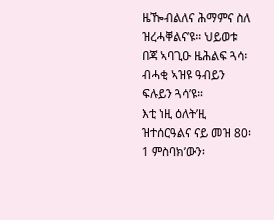ዜዀብልለና ሕማምና ስለ ዝረሓቐልና’ዩ። ህይወቱ በጃ ኣባጊዑ ዜሕልፍ ጓሳ፡ ብሓቂ ኣዝዩ ዓብይን ፍሉይን ጓሳ’ዩ።
እቲ ነዚ ዕለት’ዚ ዝተሰርዓልና ናይ መዝ 80፡1 ምስባክ’ውን፡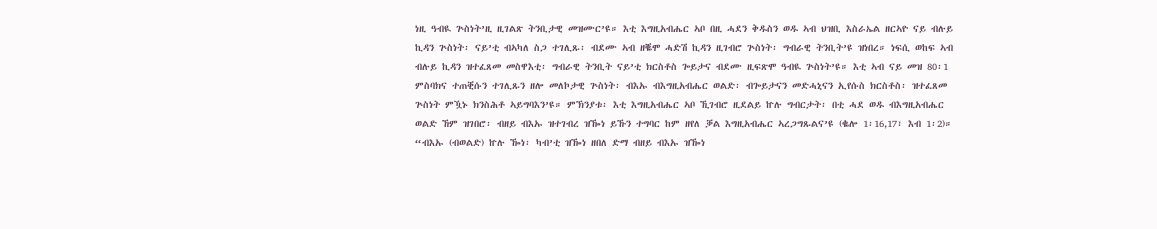ነዚ ዓብዪ ጕስነት’ዚ ዚገልጽ ትንቢታዊ መዝሙር’ዩ። እቲ እግዚአብሔር ኣቦ በዚ ሓደን ቅዱስን ወዱ ኣብ ህዝቢ እስራኤል ዘርኣዮ ናይ ብሉይ ኪዳን ጕስነት፡ ናይ’ቲ ብኣካለ ስጋ ተገሊጹ፡ ብደሙ ኣብ ዘቘሞ ሓድሽ ኪዳን ዚገብሮ ጕስነት፡ ግብራዊ ትንቢት’ዩ ዝነበረ። ነፍሲ ወከፍ ኣብ ብሉይ ኪዳን ዝተፈጸመ መስዋእቲ፡ ግብራዊ ትንቢት ናይ’ቲ ክርስቶስ ጐይታና ብደሙ ዚፍጽሞ ዓብዪ ጕስነት’ዩ። እቲ ኣብ ናይ መዝ 80፡1 ምስባክና ተጠቒሱን ተገሊጹን ዘሎ መለኮታዊ ጕስነት፡ ብእኡ ብእግዚአብሔር ወልድ፡ ብጐይታናን መድሓኒናን ኢየሱስ ክርስቶስ፡ ዝተፈጸመ ጕስነት ምዃኑ ክንስሕቶ ኣይግባእን’ዩ። ምኽንያቱ፡ እቲ እግዚአብሔር ኣቦ ኺገብሮ ዚደልይ ኵሉ ግብርታት፡ በቲ ሓደ ወዱ ብእግዚአብሔር ወልድ ኸም ዝገበሮ፡ ብዘይ ብእኡ ዝተገብረ ዝዀነ ይኹን ተግባር ከም ዘየለ ቓል እግዚአብሔር ኣረጋግጹልና’ዩ (ቈሎ 1፡16,17፣ እብ 1፡2)።
“ብእኡ (ብወልድ) ኵሉ ዀነ፡ ካብ’ቲ ዝዀነ ዘበለ ድማ ብዘይ ብእኡ ዝዀነ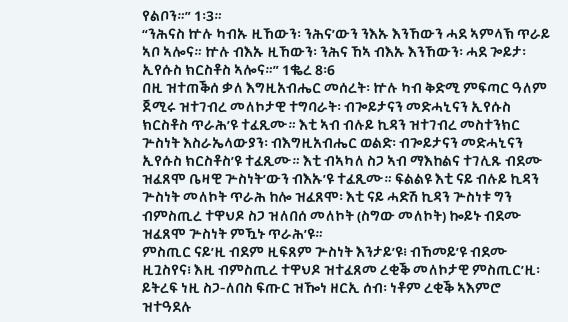የልቦን።” 1፡3።
“ንሕናስ ኵሉ ካብኡ ዚኸውን፡ ንሕና’ውን ንእኡ እንኸውን ሓደ ኣምላኽ ጥራይ ኣቦ ኣሎና። ኵሉ ብእኡ ዚኸውን፡ ንሕና ኸኣ ብእኡ እንኸውን፡ ሓደ ጐይታ፡ ኢየሱስ ክርስቶስ ኣሎና።” 1ቈረ 8፡6
በዚ ዝተጠቕሰ ቃለ እግዚአብሔር መሰረት፡ ኵሉ ካብ ቅድሚ ምፍጣር ዓለም ጀሚሩ ዝተገብረ መለኮታዊ ተግባራት፡ ብጐይታናን መድሓኒናን ኢየሱስ ክርስቶስ ጥራሕ’ዩ ተፈጺሙ። እቲ ኣብ ብሉይ ኪዳን ዝተገብረ መስተንክር ጕስነት እስራኤላውያን፡ ብእግዚአብሔር ወልድ፡ ብጐይታናን መድሓኒናን ኢየሱስ ክርስቶስ’ዩ ተፈጺሙ። እቲ ብኣካለ ስጋ ኣብ ማእከልና ተገሊጹ ብደሙ ዝፈጸሞ ቤዛዊ ጕስነት’ውን ብእኡ’ዩ ተፈጺሙ። ፍልልዩ እቲ ናይ ብሉይ ኪዳን ጕስነት መለኮት ጥራሕ ከሎ ዝፈጸሞ፡ እቲ ናይ ሓድሽ ኪዳን ጕስነቱ ግን ብምስጢረ ተዋህዶ ስጋ ዝለበሰ መለኮት (ስግው መለኮት) ኰይኑ ብደሙ ዝፈጸሞ ጕስነት ምዃኑ ጥራሕ’ዩ።
ምስጢር ናይ’ዚ ብደም ዚፍጸም ጕስነት እንታይ’ዩ፧ ብኸመይ’ዩ ብደሙ ዚጓስየና፧ እዚ ብምስጢረ ተዋህዶ ዝተፈጸመ ረቂቕ መለኮታዊ ምስጢር’ዚ፡ ይትረፍ ነዚ ስጋ-ለበስ ፍጡር ዝዀነ ዘርኢ ሰብ፡ ነቶም ረቂቕ ኣእምሮ ዝተዓደሉ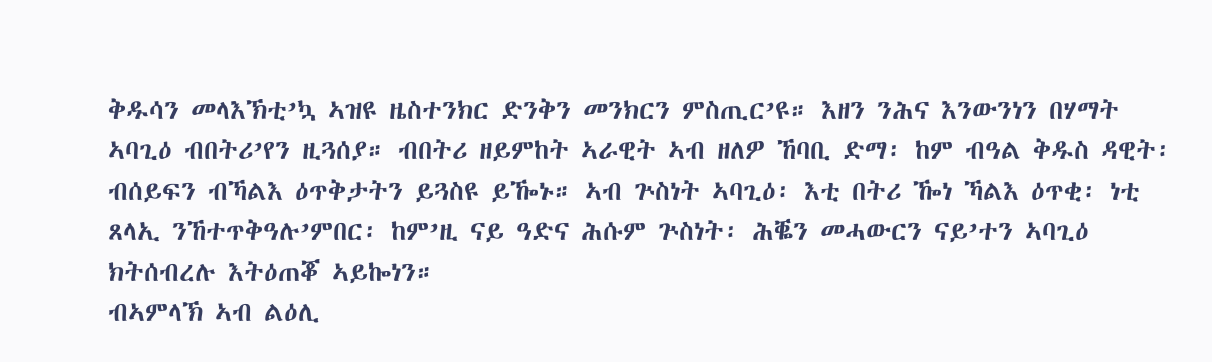ቅዱሳን መላእኽቲ’ኳ ኣዝዩ ዜስተንክር ድንቅን መንክርን ምስጢር’ዩ። እዘን ንሕና እንውንነን በሃማት ኣባጊዕ ብበትሪ’የን ዚጓሰያ። ብበትሪ ዘይምከት ኣራዊት ኣብ ዘለዎ ኸባቢ ድማ፡ ከም ብዓል ቅዱስ ዳዊት፡ ብሰይፍን ብኻልእ ዕጥቅታትን ይጓስዩ ይዀኑ። ኣብ ጕስነት ኣባጊዕ፡ እቲ በትሪ ዀነ ኻልእ ዕጥቂ፡ ነቲ ጸላኢ ንኸተጥቅዓሉ’ምበር፡ ከም’ዚ ናይ ዓድና ሕሱም ጕስነት፡ ሕቘን መሓውርን ናይ’ተን ኣባጊዕ ክትሰብረሉ እትዕጠቖ ኣይኰነን።
ብኣምላኽ ኣብ ልዕሊ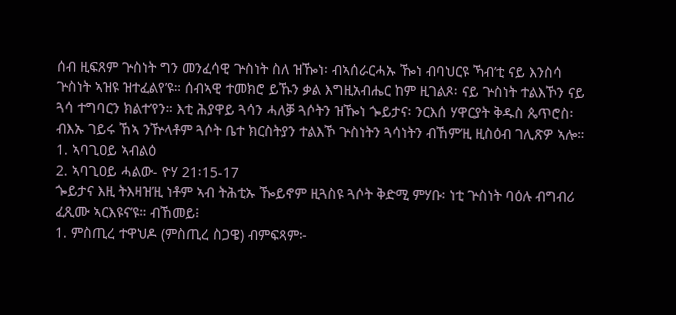ሰብ ዚፍጸም ጕስነት ግን መንፈሳዊ ጕስነት ስለ ዝዀነ፡ ብኣሰራርሓኡ ዀነ ብባህርዩ ኻብ’ቲ ናይ እንስሳ ጕስነት ኣዝዩ ዝተፈልየ’ዩ። ሰብኣዊ ተመክሮ ይኹን ቃል እግዚአብሔር ከም ዚገልጾ፡ ናይ ጕስነት ተልእኾን ናይ ጓሳ ተግባርን ክልተ’የን። እቲ ሕያዋይ ጓሳን ሓለቓ ጓሶትን ዝዀነ ጐይታና፡ ንርእሰ ሃዋርያት ቅዱስ ጴጥሮስ፡ ብእኡ ገይሩ ኸኣ ንዅላቶም ጓሶት ቤተ ክርስትያን ተልእኾ ጕስነትን ጓሳነትን ብኸም’ዚ ዚስዕብ ገሊጽዎ ኣሎ።
1. ኣባጊዐይ ኣብልዕ
2. ኣባጊዐይ ሓልው- ዮሃ 21፡15-17
ጐይታና እዚ ትእዛዝ’ዚ ነቶም ኣብ ትሕቲኡ ዀይኖም ዚጓስዩ ጓሶት ቅድሚ ምሃቡ፡ ነቲ ጕስነት ባዕሉ ብግብሪ ፈጺሙ ኣርእዩና’ዩ። ብኸመይ፧
1. ምስጢረ ተዋህዶ (ምስጢረ ስጋዌ) ብምፍጻም፦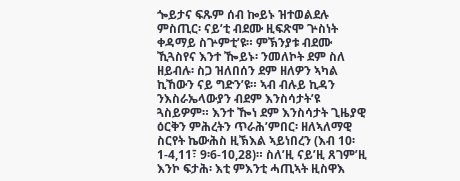ጐይታና ፍጹም ሰብ ኰይኑ ዝተወልደሉ ምስጢር፡ ናይ’ቲ ብደሙ ዚፍጽሞ ጕስነት ቀዳማይ ስጕምቲ’ዩ። ምኽንያቱ ብደሙ ኺጓስየና እንተ ዀይኑ፡ ንመለኮት ደም ስለ ዘይብሉ፡ ስጋ ዝለበሰን ደም ዘለዎን ኣካል ኪኸውን ናይ ግድን’ዩ። ኣብ ብሉይ ኪዳን ንእስራኤላውያን ብደም እንስሳታት’ዩ ጓስይዎም። እንተ ዀነ ደም እንስሳታት ጊዜያዊ ዕርቅን ምሕረትን ጥራሕ’ምበር፡ ዘለኣለማዊ ስርየት ኬውሕስ ዚኽእል ኣይነበረን (እብ 10፡1-4,11፣ 9፡6-10,28)። ስለ’ዚ ናይ’ዚ ጸገም’ዚ እንኮ ፍታሕ፡ እቲ ምእንቲ ሓጢኣት ዚስዋእ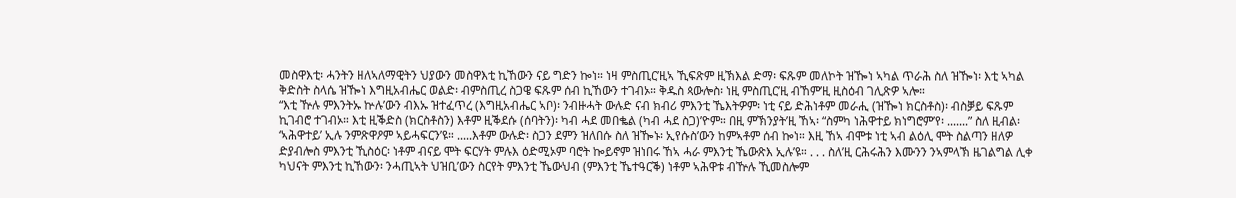መስዋእቲ፡ ሓንትን ዘለኣለማዊትን ህያውን መስዋእቲ ኪኸውን ናይ ግድን ኰነ። ነዛ ምስጢር’ዚኣ ኺፍጽም ዚኽእል ድማ፡ ፍጹም መለኮት ዝዀነ ኣካል ጥራሕ ስለ ዝዀነ፡ እቲ ኣካል ቅድስት ስላሴ ዝዀነ እግዚአብሔር ወልድ፡ ብምስጢረ ስጋዌ ፍጹም ሰብ ኪኸውን ተገብኦ። ቅዱስ ጳውሎስ፡ ነዚ ምስጢር’ዚ ብኸም’ዚ ዚስዕብ ገሊጽዎ ኣሎ።
“እቲ ዅሉ ምእንትኡ ኵሉ’ውን ብእኡ ዝተፈጥረ (እግዚአብሔር ኣቦ)፡ ንብዙሓት ውሉድ ናብ ክብሪ ምእንቲ ኼእትዎም፡ ነቲ ናይ ድሕነቶም መራሒ (ዝዀነ ክርስቶስ)፡ ብስቓይ ፍጹም ኪገብሮ ተገብኦ። እቲ ዚቕድስ (ክርስቶስን) እቶም ዚቕደሱ (ሰባትን)፡ ካብ ሓደ መበቈል (ካብ ሓደ ስጋ)’ዮም። በዚ ምኽንያት’ዚ ኸኣ፡ “ስምካ ነሕዋተይ ክነግሮም’የ፡ .......” ስለ ዚብል፡ ‘ኣሕዋተይ’ ኢሉ ንምጽዋዖም ኣይሓፍርን’ዩ። .....እቶም ውሉድ፡ ስጋን ደምን ዝለበሱ ስለ ዝዀኑ፡ ኢየሱስ’ውን ከምኣቶም ሰብ ኰነ። እዚ ኸኣ ብሞቱ ነቲ ኣብ ልዕሊ ሞት ስልጣን ዘለዎ ድያብሎስ ምእንቲ ኺስዕር፡ ነቶም ብናይ ሞት ፍርሃት ምሉእ ዕድሚኦም ባሮት ኰይኖም ዝነበሩ ኸኣ ሓራ ምእንቲ ኼውጽእ ኢሉ’ዩ። . . . ስለ’ዚ ርሕሩሕን እሙንን ንኣምላኽ ዜገልግል ሊቀ ካህናት ምእንቲ ኪኸውን፡ ንሓጢኣት ህዝቢ’ውን ስርየት ምእንቲ ኼውህብ (ምእንቲ ኼተዓርቕ) ነቶም ኣሕዋቱ ብዅሉ ኺመስሎም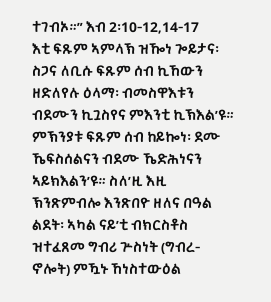ተገብኦ።” እብ 2፡10-12,14-17
እቲ ፍጹም ኣምላኽ ዝዀነ ጐይታና፡ ስጋና ለቢሱ ፍጹም ሰብ ኪኸውን ዘድለየሉ ዕላማ፡ ብመስዋእቱን ብደሙን ኪጓስየና ምእንቲ ኪኽእል’ዩ። ምኽንያቱ ፍጹም ሰብ ከይኰነ፡ ደሙ ኼፍስሰልናን ብደሙ ኼድሕነናን ኣይክእልን’ዩ። ስለ’ዚ እዚ ኽንጽምብሎ እንጽበዮ ዘለና በዓል ልደት፡ ኣካል ናይ’ቲ ብክርስቶስ ዝተፈጸመ ግብሪ ጕስነት (ግብረ-ኖሎት) ምዃኑ ኸነስተውዕል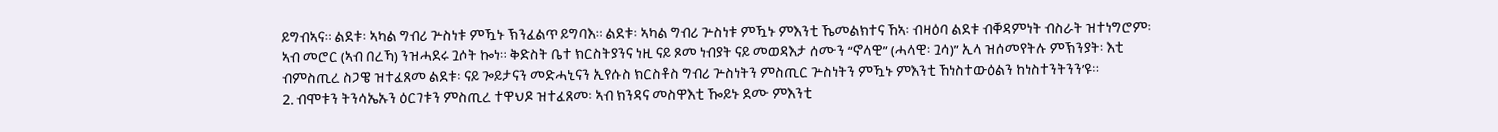ይግብኣና። ልደቱ፡ ኣካል ግብሪ ጕስነቱ ምዃኑ ኽንፈልጥ ይግባእ። ልደቱ፡ ኣካል ግብሪ ጕስነቱ ምዃኑ ምእንቲ ኼመልክተና ኸኣ፡ ብዛዕባ ልደቱ ብቐዳምነት ብስራት ዝተነግሮም፡ ኣብ መሮር (ኣብ በረኻ) ንዝሓደሩ ጓሶት ኰነ። ቅድስት ቤተ ክርስትያንና ነዚ ናይ ጾመ ነብያት ናይ መወዳእታ ሰሙን “ኖላዊ” (ሓላዊ፡ ጓሳ)” ኢላ ዝሰመየትሉ ምኽንያት፡ እቲ ብምስጢረ ስጋዌ ዝተፈጸመ ልደቱ፡ ናይ ጐይታናን መድሓኒናን ኢየሱስ ክርስቶስ ግብሪ ጕስነትን ምስጢር ጕስነትን ምዃኑ ምእንቲ ኸነስተውዕልን ከነስተንትንን’ዩ።
2. ብሞቱን ትንሳኤኡን ዕርገቱን ምስጢረ ተዋህዶ ዝተፈጸመ፡ ኣብ ክንዳና መስዋእቲ ዀይኑ ደሙ ምእንቲ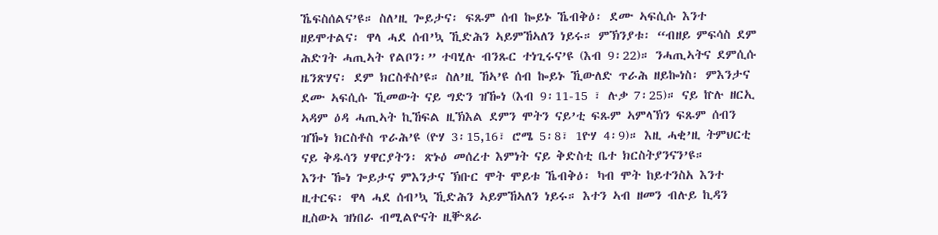ኼፍስሰልና’ዩ። ስለ’ዚ ጐይታና፡ ፍጹም ሰብ ኰይኑ ኼብቅዕ፡ ደሙ ኣፍሲሱ እንተ ዘይሞተልና፡ ዋላ ሓደ ሰብ’ኳ ኺድሕን ኣይምኸኣለን ነይሩ። ምኽንያቱ፡ “ብዘይ ምፍሳስ ደም ሕድገት ሓጢኣት የልቦን፡” ተባሂሉ ብንጹር ተነጊሩና’ዩ (እብ 9፡22)። ንሓጢኣትና ደምሲሱ ዜንጽሃና፡ ደም ክርስቶስ’ዩ። ስለ’ዚ ኸኣ’ዩ ሰብ ኰይኑ ኺውለድ ጥራሕ ዘይኰነስ፡ ምእንታና ደሙ ኣፍሲሱ ኺመውት ናይ ግድን ዝዀነ (እብ 9፡11-15 ፣ ሉቃ 7፡25)። ናይ ኵሉ ዘርኢ ኣዳም ዕዳ ሓጢኣት ኪኸፍል ዚኽእል ደምን ሞትን ናይ’ቲ ፍጹም ኣምላኽን ፍጹም ሰብን ዝዀነ ክርስቶስ ጥራሕ’ዩ (ዮሃ 3፡15,16፣ ሮሜ 5፡8፣ 1ዮሃ 4፡9)። እዚ ሓቂ’ዚ ትምህርቲ ናይ ቅዱሳን ሃዋርያትን፡ ጽኑዕ መሰረተ እምነት ናይ ቅድስቲ ቤተ ክርስትያንናን’ዩ።
እንተ ዀነ ጐይታና ምእንታና ኽቡር ሞት ሞይቱ ኼብቅዕ፡ ካብ ሞት ከይተንስአ እንተ ዚተርፍ፡ ዋላ ሓደ ሰብ’ኳ ኺድሕን ኣይምኸኣለን ነይሩ። እተን ኣብ ዘመን ብሉይ ኪዳን ዚስውኣ ዝነበራ ብሚልዮናት ዚቝጸራ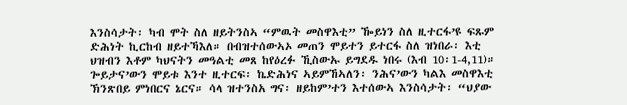እንስሳታት፡ ካብ ሞት ስለ ዘይትንስኣ “ምዉት መስዋእቲ” ዀይነን ስለ ዚተርፋ’ዩ ፍጹም ድሕነት ኪርከብ ዘይተኻእለ። በብዝተሰውኣኦ መጠን ሞይተን ይተርፋ ስለ ዝነበራ፡ እቲ ህዝብን እቶም ካህናትን መዓልቲ መጸ ከየዕረፉ ኺስውኡ ይግደዱ ነበሩ (እብ 10፡1-4,11)። ጐይታና’ውን ሞይቱ እንተ ዚተርፍ፡ ኬድሕነና ኣይምኸኣለን፡ ንሕና’ውን ካልእ መስዋእቲ ኽንጽበይ ምነበርና ኔርና። ሳላ ዝተንስአ ግና፡ ዘይከም’ተን እተሰውኣ እንስሳታት፡ “ህያው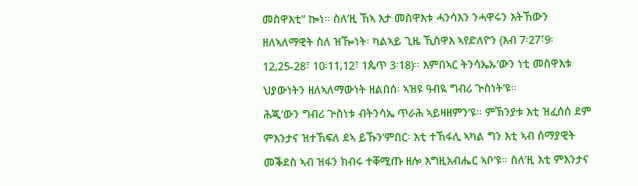መስዋእቲ” ኰነ። ስለ’ዚ ኸኣ እታ መስዋእቱ ሓንሳእን ንሓዋሩን እትኸውን ዘለኣለማዊት ስለ ዝዀነት፡ ካልኣይ ጊዜ ኺስዋእ ኣየድለዮን (እብ 7፡27፣9፡12,25-28፣ 10፡11,12፣ 1ጴጥ 3፡18)። እምበኣር ትንሳኤኡ’ውን ነቲ መስዋእቱ ህያውነትን ዘለኣለማውነት ዘልበሰ፡ ኣዝዩ ዓብዪ ግብሪ ጕስነት’ዩ።
ሕጂ’ውን ግብሪ ጕስነቱ ብትንሳኤ ጥራሕ ኣይዛዘምን’ዩ። ምኽንያቱ እቲ ዝፈሰሰ ደም ምእንታና ዝተኸፍለ ደኣ ይኹን’ምበር፡ እቲ ተኸፋሊ ኣካል ግን እቲ ኣብ ሰማያዊት መቕደስ ኣብ ዝፋን ክብሩ ተቐሚጡ ዘሎ እግዚአብሔር ኣቦ’ዩ። ስለ’ዚ እቲ ምእንታና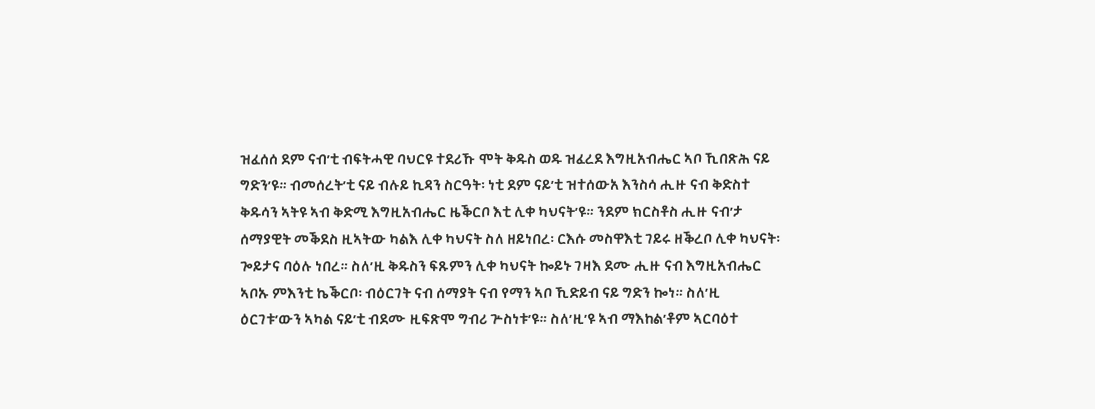ዝፈሰሰ ደም ናብ’ቲ ብፍትሓዊ ባህርዩ ተደሪኹ ሞት ቅዱስ ወዱ ዝፈረደ እግዚአብሔር ኣቦ ኺበጽሕ ናይ ግድን’ዩ። ብመሰረት’ቲ ናይ ብሉይ ኪዳን ስርዓት፡ ነቲ ደም ናይ’ቲ ዝተሰውአ እንስሳ ሒዙ ናብ ቅድስተ ቅዱሳን ኣትዩ ኣብ ቅድሚ እግዚአብሔር ዜቕርቦ እቲ ሊቀ ካህናት’ዩ። ንደም ክርስቶስ ሒዙ ናብ’ታ ሰማያዊት መቕደስ ዚኣትው ካልእ ሊቀ ካህናት ስለ ዘይነበረ፡ ርእሱ መስዋእቲ ገይሩ ዘቕረቦ ሊቀ ካህናት፡ ጐይታና ባዕሉ ነበረ። ስለ’ዚ ቅዱስን ፍጹምን ሊቀ ካህናት ኰይኑ ገዛእ ደሙ ሒዙ ናብ እግዚአብሔር ኣቦኡ ምእንቲ ኬቕርቦ፡ ብዕርገት ናብ ሰማያት ናብ የማን ኣቦ ኺድይብ ናይ ግድን ኰነ። ስለ’ዚ ዕርገቱ’ውን ኣካል ናይ’ቲ ብደሙ ዚፍጽሞ ግብሪ ጕስነቱ’ዩ። ስለ’ዚ’ዩ ኣብ ማእከል’ቶም ኣርባዕተ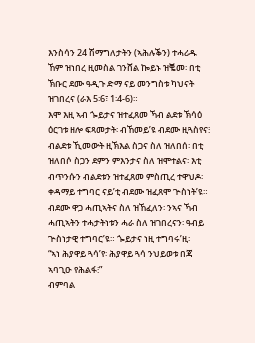እንስሳን 24 ሽማግለታትን (ኣሕሉቕን) ተሓሪዱ ኸም ዝነበረ ዚመስል ገንሸል ኰይኑ ዝቘመ፡ በቲ ኽቡር ደሙ ዓዲጉ ድማ ናይ መንግስቱ ካህናት ዝገበረና (ራእ 5፡6፣ 1፡4-6)።
እሞ እዚ ኣብ ጐይታና ዝተፈጸመ ኻብ ልደቱ ኽሳዕ ዕርገቱ ዘሎ ፍጻመታት፡ ብኸመይ’ዩ ብደሙ ዚጓስየና፧ ብልደቱ ኺመውት ዚኽእል ስጋና ስለ ዝለበሰ፡ በቲ ዝለበሶ ስጋን ደምን ምእንታና ስለ ዝሞተልና፡ እቲ ብጥንሱን ብልደቱን ዝተፈጸመ ምስጢረ ተዋህዶ፡ ቀዳማይ ተግባር ናይ’ቲ ብደሙ ዝፈጸሞ ጕስነት’ዩ። ብደሙ ዋጋ ሓጢኣትና ስለ ዝኸፈለን፡ ንኣና ኻብ ሓጢኣትን ተሓታትነቱን ሓራ ስለ ዝገበረናን፡ ዓብይ ጕስነታዊ ተግባር’ዩ። ጐይታና ነዚ ተግባሩ’ዚ፡
“ኣነ ሕያዋይ ጓሳ’የ፡ ሕያዋይ ጓሳ ንህይወቱ በጃ ኣባጊዑ የሕልፋ፧”
ብምባል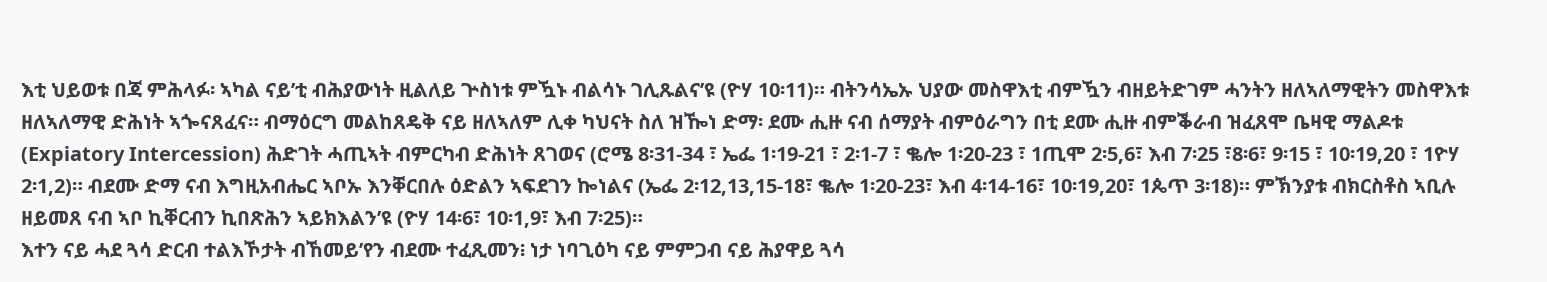እቲ ህይወቱ በጃ ምሕላፉ፡ ኣካል ናይ’ቲ ብሕያውነት ዚልለይ ጕስነቱ ምዃኑ ብልሳኑ ገሊጹልና’ዩ (ዮሃ 10፡11)። ብትንሳኤኡ ህያው መስዋእቲ ብምዃን ብዘይትድገም ሓንትን ዘለኣለማዊትን መስዋእቱ ዘለኣለማዊ ድሕነት ኣጐናጸፈና። ብማዕርግ መልከጸዴቅ ናይ ዘለኣለም ሊቀ ካህናት ስለ ዝዀነ ድማ፡ ደሙ ሒዙ ናብ ሰማያት ብምዕራግን በቲ ደሙ ሒዙ ብምቕራብ ዝፈጸሞ ቤዛዊ ማልዶቱ (Expiatory Intercession) ሕድገት ሓጢኣት ብምርካብ ድሕነት ጸገወና (ሮሜ 8፡31-34 ፣ ኤፌ 1፡19-21 ፣ 2፡1-7 ፣ ቈሎ 1፡20-23 ፣ 1ጢሞ 2፡5,6፣ እብ 7፡25 ፣8፡6፣ 9፡15 ፣ 10፡19,20 ፣ 1ዮሃ 2፡1,2)። ብደሙ ድማ ናብ እግዚአብሔር ኣቦኡ እንቐርበሉ ዕድልን ኣፍደገን ኰነልና (ኤፌ 2፡12,13,15-18፣ ቈሎ 1፡20-23፣ እብ 4፡14-16፣ 10፡19,20፣ 1ጴጥ 3፡18)። ምኽንያቱ ብክርስቶስ ኣቢሉ ዘይመጸ ናብ ኣቦ ኪቐርብን ኪበጽሕን ኣይክእልን’ዩ (ዮሃ 14፡6፣ 10፡1,9፣ እብ 7፡25)።
እተን ናይ ሓደ ጓሳ ድርብ ተልእኾታት ብኸመይ’የን ብደሙ ተፈጺመን፧ ነታ ነባጊዕካ ናይ ምምጋብ ናይ ሕያዋይ ጓሳ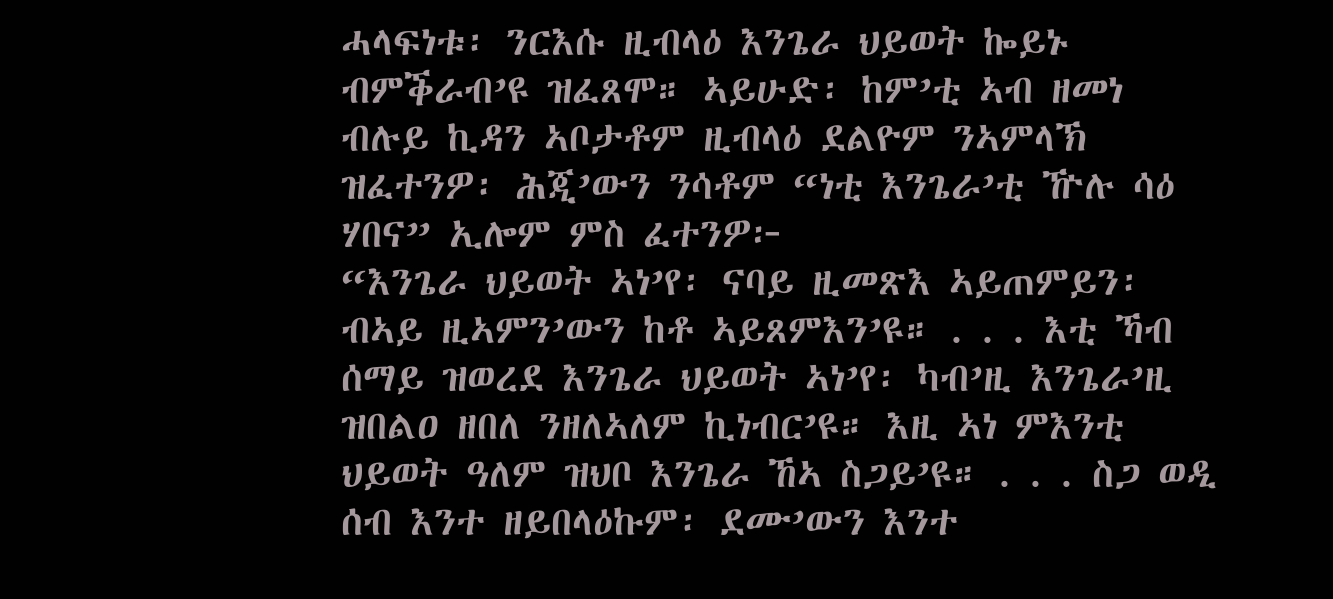ሓላፍነቱ፡ ንርእሱ ዚብላዕ እንጌራ ህይወት ኰይኑ ብምቕራብ’ዩ ዝፈጸሞ። ኣይሁድ፡ ከም’ቲ ኣብ ዘመነ ብሉይ ኪዳን ኣቦታቶም ዚብላዕ ደልዮም ንኣምላኽ ዝፈተንዎ፡ ሕጂ’ውን ንሳቶም “ነቲ እንጌራ’ቲ ዅሉ ሳዕ ሃበና” ኢሎም ምስ ፈተንዎ፦
“እንጌራ ህይወት ኣነ’የ፡ ናባይ ዚመጽእ ኣይጠምይን፡ ብኣይ ዚኣምን’ውን ከቶ ኣይጸምእን’ዩ። . . . እቲ ኻብ ሰማይ ዝወረደ እንጌራ ህይወት ኣነ’የ፡ ካብ’ዚ እንጌራ’ዚ ዝበልዐ ዘበለ ንዘለኣለም ኪነብር’ዩ። እዚ ኣነ ምእንቲ ህይወት ዓለም ዝህቦ እንጌራ ኸኣ ስጋይ’ዩ። . . . ስጋ ወዲ ሰብ እንተ ዘይበላዕኩም፡ ደሙ’ውን እንተ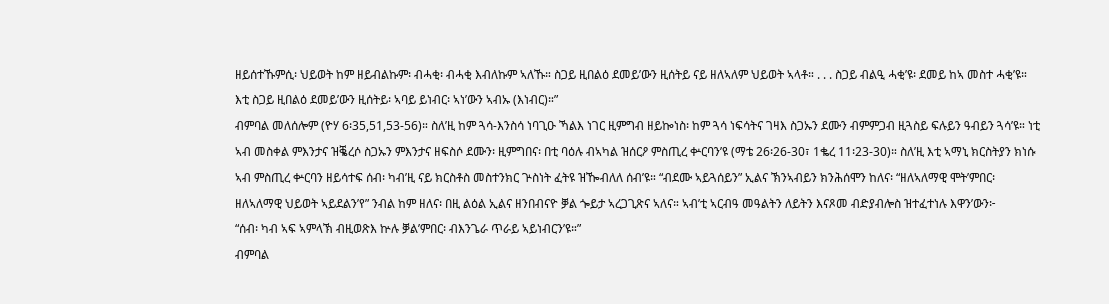ዘይሰተኹምሲ፡ ህይወት ከም ዘይብልኩም፡ ብሓቂ፡ ብሓቂ እብለኩም ኣለኹ። ስጋይ ዚበልዕ ደመይ’ውን ዚሰትይ ናይ ዘለኣለም ህይወት ኣላቶ። . . . ስጋይ ብልዒ ሓቂ’ዩ፡ ደመይ ከኣ መስተ ሓቂ’ዩ። እቲ ስጋይ ዚበልዕ ደመይ’ውን ዚሰትይ፡ ኣባይ ይነብር፡ ኣነ’ውን ኣብኡ (እነብር)።”
ብምባል መለሰሎም (ዮሃ 6፡35,51,53-56)። ስለ’ዚ ከም ጓሳ-እንስሳ ነባጊዑ ኻልእ ነገር ዚምግብ ዘይኰነስ፡ ከም ጓሳ ነፍሳትና ገዛእ ስጋኡን ደሙን ብምምጋብ ዚጓስይ ፍሉይን ዓብይን ጓሳ’ዩ። ነቲ ኣብ መስቀል ምእንታና ዝቘረሶ ስጋኡን ምእንታና ዘፍስሶ ደሙን፡ ዚምግበና፡ በቲ ባዕሉ ብኣካል ዝሰርዖ ምስጢረ ቍርባን’ዩ (ማቴ 26፡26-30፣ 1ቈረ 11፡23-30)። ስለ’ዚ እቲ ኣማኒ ክርስትያን ክነሱ ኣብ ምስጢረ ቍርባን ዘይሳተፍ ሰብ፡ ካብ’ዚ ናይ ክርስቶስ መስተንክር ጕስነት ፈትዩ ዝዀብለለ ሰብ’ዩ። “ብደሙ ኣይጓሰይን” ኢልና ኽንኣብይን ክንሕሰሞን ከለና፡ “ዘለኣለማዊ ሞት’ምበር፡ ዘለኣለማዊ ህይወት ኣይደልን’የ” ንብል ከም ዘለና፡ በዚ ልዕል ኢልና ዘንበብናዮ ቓል ጐይታ ኣረጋጊጽና ኣለና። ኣብ’ቲ ኣርብዓ መዓልትን ለይትን እናጾመ ብድያብሎስ ዝተፈተነሉ እዋን’ውን፦
“ሰብ፡ ካብ ኣፍ ኣምላኽ ብዚወጽእ ኵሉ ቓል’ምበር፡ ብእንጌራ ጥራይ ኣይነብርን’ዩ።”
ብምባል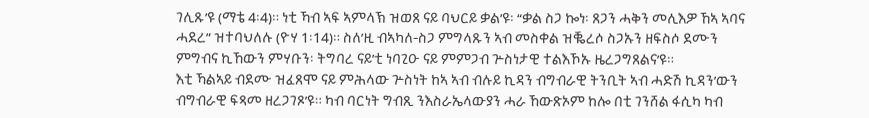ገሊጹ’ዩ (ማቴ 4፡4)። ነቲ ኻብ ኣፍ ኣምላኽ ዝወጸ ናይ ባህርይ ቃል’ዩ፡ “ቃል ስጋ ኰነ፡ ጸጋን ሓቅን መሊእዎ ኸኣ ኣባና ሓደረ” ዝተባህለሉ (ዮሃ 1፡14)። ስለ’ዚ ብኣካለ-ስጋ ምግላጹን ኣብ መስቀል ዝቘረሶ ስጋኡን ዘፍስሶ ደሙን ምግብና ኪኸውን ምሃቡን፡ ትግባረ ናይ’ቲ ነባጊዑ ናይ ምምጋብ ጕስነታዊ ተልእኾኡ ዜረጋግጸልና’ዩ።
እቲ ኻልኣይ ብደሙ ዝፈጸሞ ናይ ምሕላው ጕስነት ከኣ ኣብ ብሉይ ኪዳን ብግብራዊ ትንቢት ኣብ ሓድሽ ኪዳን’ውን ብግብራዊ ፍጻመ ዘረጋገጾ’ዩ። ካብ ባርነት ግብጺ ንእስራኤላውያን ሓራ ኸውጽኦም ከሎ በቲ ገንሸል ፋሲካ ካብ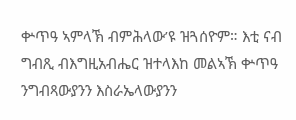ቍጥዓ ኣምላኽ ብምሕላው’ዩ ዝጓሰዮም። እቲ ናብ ግብጺ ብእግዚአብሔር ዝተላእከ መልኣኽ ቍጥዓ ንግብጻውያንን እስራኤላውያንን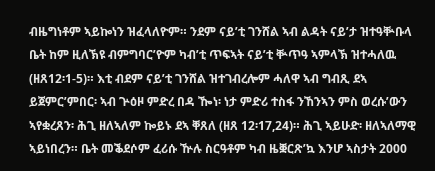ብዜግነቶም ኣይኰነን ዝፈላለዮም። ንደም ናይ’ቲ ገንሸል ኣብ ልዳት ናይ’ታ ዝተዓቝቡላ ቤት ከም ዚለኽዩ ብምግባር’ዮም ካብ’ቲ ጥፍኣት ናይ’ቲ ቝጥዓ ኣምላኽ ዝተሓለዉ (ዘጸ12፡1-5)። እቲ ብደም ናይ’ቲ ገንሸል ዝተገብረሎም ሓለዋ ኣብ ግብጺ ደኣ ይጀምር’ምበር፡ ኣብ ጕዕዞ ምድረ በዳ ዀነ፡ ነታ ምድሪ ተስፋ ንኸንኣን ምስ ወረሱ’ውን ኣየቋረጸን፡ ሕጊ ዘለኣለም ኰይኑ ደኣ ቐጸለ (ዘጸ 12፡17,24)። ሕጊ ኣይሁድ፡ ዘለኣለማዊ ኣይነበረን። ቤት መቕደሶም ፈሪሱ ዅሉ ስርዓቶም ካብ ዜቛርጽ’ኳ እንሆ ኣስታት 2000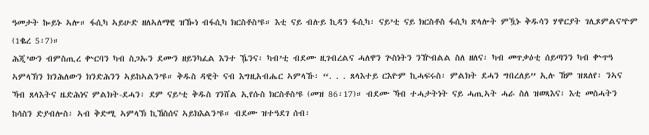ዓመታት ኰይኑ ኣሎ። ፋሲካ ኣይሁድ ዘለኣለማዊ ዝዀነ ብፋሲካ ክርስቶስ’ዩ። እቲ ናይ ብሉይ ኪዳን ፋሲካ፡ ናይ’ቲ ናይ ክርስቶስ ፋሲካ ጽላሎት ምዃኑ ቅዱሳን ሃዋርያት ገሊጾምልና’ዮም (1ቈረ 5፡7)።
ሕጂ’ውን ብምስጢረ ቍርባን ካብ ስጋኡን ደሙን ዘይንካፈል እንተ ዄንና፡ ካብ’ቲ ብደሙ ዚገብረልና ሓለዋን ጕስነትን ንዅብልል ስለ ዘለና፡ ካብ መጥቃዕቲ ሰይጣንን ካብ ቍጥዓ ኣምላኽን ክንሕለውን ክንድሕንን ኣይከኣልን’ዩ። ቅዱስ ዳዊት ናብ እግዚአብሔር ኣምላኹ፡ “. . . ጸላእተይ ርእዮም ኪሓፍሩስ፡ ምልክት ደሓን ግበረለይ” ኢሉ ኸም ዝጸለየ፡ ንኣና ኻብ ጸላእትና ዜድሕነና ምልክት-ደሓን፡ ደም ናይ’ቲ ቅዱስ ገንሸል ኢየሱስ ክርስቶስ’ዩ (መዝ 86፡17)። ብደሙ ኻብ ተሓታትነት ናይ ሓጢኣት ሓራ ስለ ዝወጻእና፡ እቲ መስሓትን ከሳስን ድያብሎስ፡ ኣብ ቅድሚ ኣምላኽ ኪኸስሰና ኣይክእልን’ዩ። ብደሙ ዝተዓደገ ሰብ፡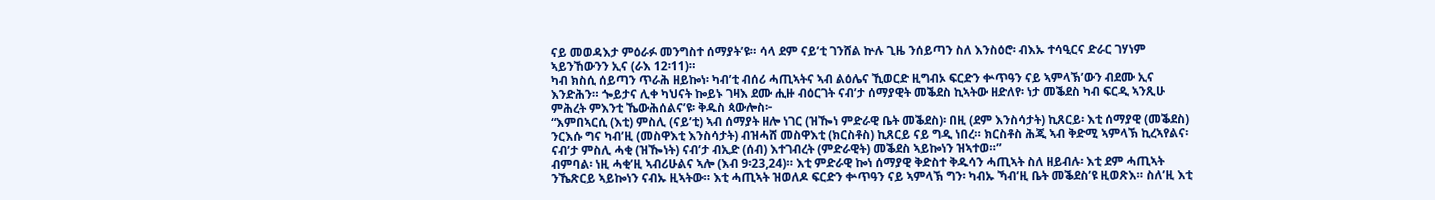ናይ መወዳእታ ምዕራፉ መንግስተ ሰማያት’ዩ። ሳላ ደም ናይ’ቲ ገንሸል ኵሉ ጊዜ ንሰይጣን ስለ እንስዕሮ፡ ብእኡ ተሳዒርና ድራር ገሃነም ኣይንኸውንን ኢና (ራእ 12፡11)።
ካብ ክስሲ ሰይጣን ጥራሕ ዘይኰነ፡ ካብ’ቲ ብሰሪ ሓጢኣትና ኣብ ልዕሌና ኺወርድ ዚግብኦ ፍርድን ቍጥዓን ናይ ኣምላኽ’ውን ብደሙ ኢና እንድሕን። ጐይታና ሊቀ ካህናት ኰይኑ ገዛእ ደሙ ሒዙ ብዕርገት ናብ’ታ ሰማያዊት መቕደስ ኪኣትው ዘድለየ፡ ነታ መቕደስ ካብ ፍርዲ ኣንጺሁ ምሕረት ምእንቲ ኼውሕሰልና’ዩ፡ ቅዱስ ጳውሎስ፦
“እምበኣርሲ (እቲ) ምስሊ (ናይ’ቲ) ኣብ ሰማያት ዘሎ ነገር (ዝዀነ ምድራዊ ቤት መቕደስ)፡ በዚ (ደም እንስሳታት) ኪጸርይ፡ እቲ ሰማያዊ (መቕደስ) ንርእሱ ግና ካብ’ዚ (መስዋእቲ እንስሳታት) ብዝሓሸ መስዋእቲ (ክርስቶስ) ኪጸርይ ናይ ግዲ ነበረ። ክርስቶስ ሕጂ ኣብ ቅድሚ ኣምላኽ ኪረኣየልና፡ ናብ’ታ ምስሊ ሓቂ (ዝዀነት) ናብ’ታ ብኢድ (ሰብ) እተገብረት (ምድራዊት) መቕደስ ኣይኰነን ዝኣተወ።”
ብምባል፡ ነዚ ሓቂ’ዚ ኣብሪሁልና ኣሎ (እብ 9፡23,24)። እቲ ምድራዊ ኰነ ሰማያዊ ቅድስተ ቅዱሳን ሓጢኣት ስለ ዘይብሉ፡ እቲ ደም ሓጢኣት ንኼጽርይ ኣይኰነን ናብኡ ዚኣትው። እቲ ሓጢኣት ዝወለዶ ፍርድን ቍጥዓን ናይ ኣምላኽ ግን፡ ካብኡ ኻብ’ዚ ቤት መቕደስ’ዩ ዚወጽእ። ስለ’ዚ እቲ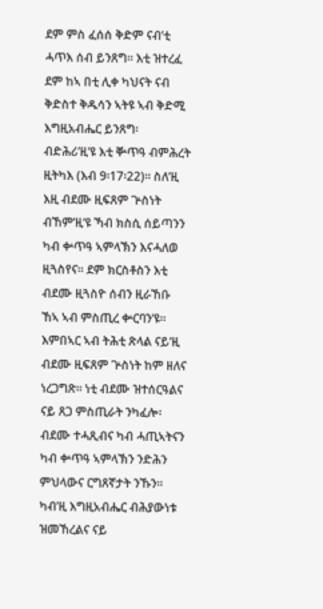ደም ምስ ፈሰሰ ቅድም ናብ’ቲ ሓጥእ ሰብ ይንጸግ። እቲ ዝተረፈ ደም ከኣ በቲ ሊቀ ካህናት ናብ ቅድስተ ቅዱሳን ኣትዩ ኣብ ቅድሚ እግዚአብሔር ይንጸግ፡ ብድሕሪ’ዚ’ዩ እቲ ቝጥዓ ብምሕረት ዚትካእ (እብ 9፡17፡22)። ስለ’ዚ እዚ ብደሙ ዚፍጸም ጕስነት ብኸም’ዚ’ዩ ኻብ ክስሲ ሰይጣንን ካብ ቍጥዓ ኣምላኽን እናሓለወ ዚጓስየና። ደም ክርስቶስን እቲ ብደሙ ዚጓስዮ ሰብን ዚራኸቡ ኸኣ ኣብ ምስጢረ ቍርባን’ዩ።
እምበኣር ኣብ ትሕቲ ጽላል ናይ’ዚ ብደሙ ዚፍጸም ጕስነት ከም ዘለና ነረጋግጽ። ነቲ ብደሙ ዝተሰርዓልና ናይ ጸጋ ምስጢራት ንካፈሎ፡ ብደሙ ተሓጺብና ካብ ሓጢኣትናን ካብ ቍጥዓ ኣምላኽን ንድሕን ምህላውና ርግጸኛታት ንኹን። ካብ’ዚ እግዚአብሔር ብሕያውነቱ ዝመኸረልና ናይ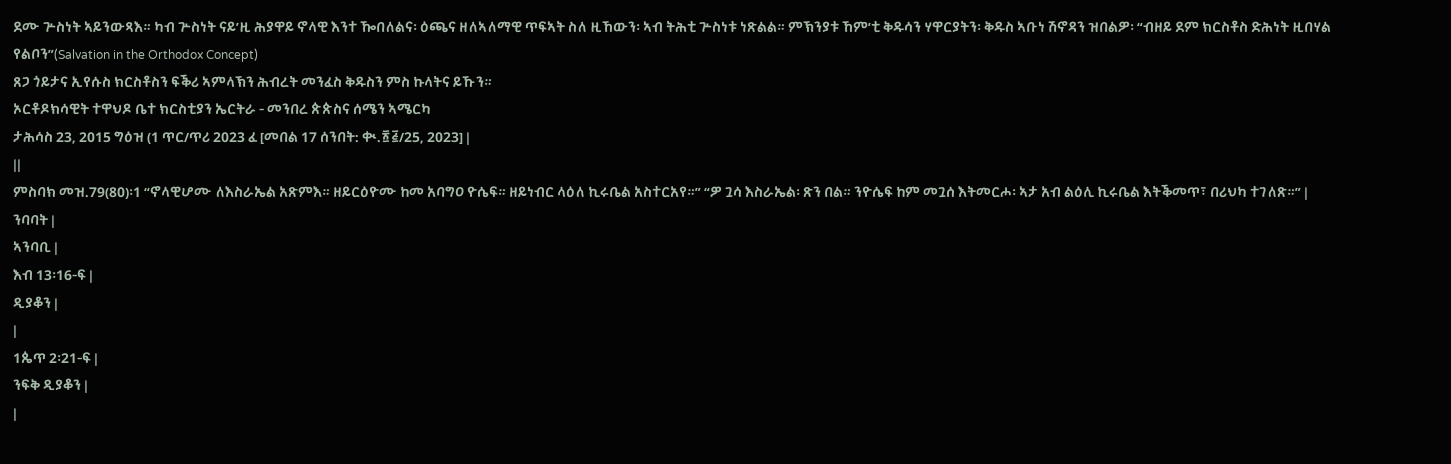ደሙ ጕስነት ኣይንውጻእ። ካብ ጕስነት ናይ’ዚ ሕያዋይ ኖላዊ እንተ ዀበለልና፡ ዕጫና ዘለኣለማዊ ጥፍኣት ስለ ዚኸውን፡ ኣብ ትሕቲ ጕስነቱ ነጽልል። ምኽንያቱ ኸም’ቲ ቅዱሳን ሃዋርያትን፡ ቅዱስ ኣቡነ ሽኖዳን ዝበልዎ፡ “ብዘይ ደም ክርስቶስ ድሕነት ዚበሃል የልቦን”(Salvation in the Orthodox Concept)
ጸጋ ጎይታና ኢየሱስ ክርስቶስን ፍቕሪ ኣምላኽን ሕብረት መንፈስ ቅዱስን ምስ ኩላትና ይኹን።
ኦርቶዶክሳዊት ተዋህዶ ቤተ ክርስቲያን ኤርትራ - መንበረ ጵጵስና ሰሜን ኣሜርካ
ታሕሳስ 23, 2015 ግዕዝ (1 ጥር/ጥሪ 2023 ፈ [መበል 17 ሰንበት: ቊ.፳፭/25, 2023] |
||
ምስባክ መዝ.79(80)፡1 “ኖላዊሆሙ ለእስራኤል አጽምእ። ዘይርዕዮሙ ከመ አባግዐ ዮሴፍ። ዘይነብር ላዕለ ኪሩቤል አስተርአየ።” “ዎ ጓሳ እስራኤል፡ ጽን በል። ንዮሴፍ ከም መጓሰ እትመርሖ፡ ኣታ አብ ልዕሊ ኪሩቤል እትቕመጥ፣ በሪህካ ተገለጽ።” |
ንባባት |
ኣንባቢ |
እብ 13፡16-ፍ |
ዲያቆን |
|
1ጴጥ 2፡21-ፍ |
ንፍቅ ዲያቆን |
|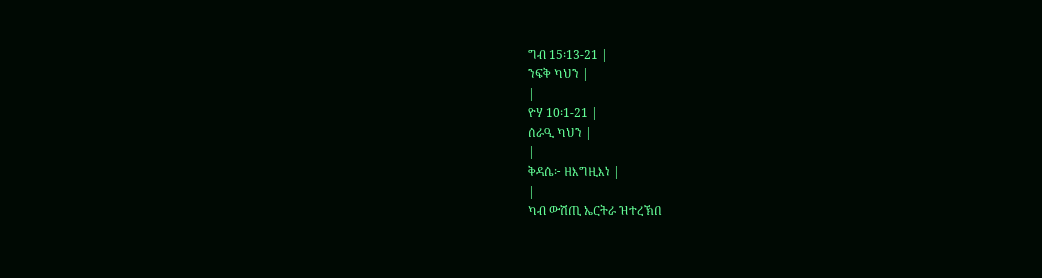ግብ 15፡13-21 |
ንፍቅ ካህን |
|
ዮሃ 10፡1-21 |
ሰራዒ ካህን |
|
ቅዳሴ፦ ዘእግዚእነ |
|
ካብ ውሽጢ ኤርትራ ዝተረኽበ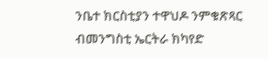ንቤተ ክርስቲያን ተዋህዶ ንምቁጽጻር ብመንግስቲ ኤርትራ ክካየድ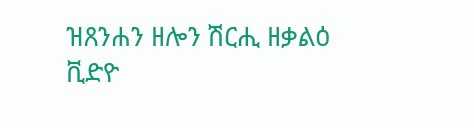ዝጸንሐን ዘሎን ሽርሒ ዘቃልዕ ቪድዮ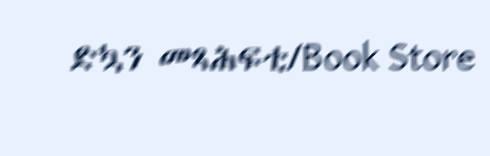ድኳን መጻሕፍቲ/Book Store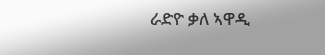ራድዮ ቃለ ኣዋዲ